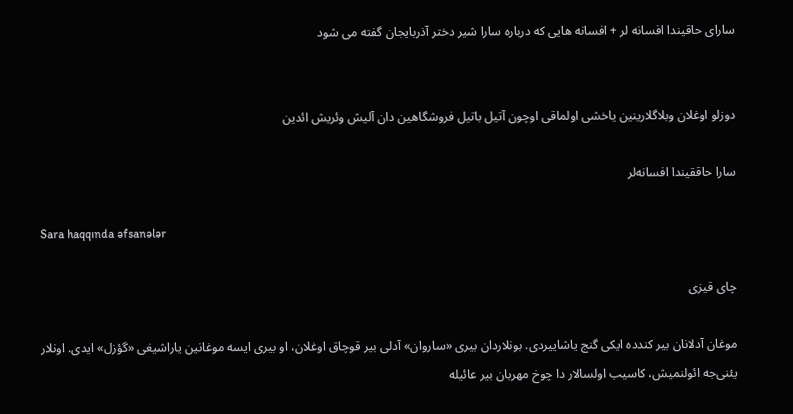سارای حاقیندا افسانه لر + افسانه هایی که درباره سارا شیر دختر آذربایجان گفته می شود


دوزلو اوغلان وبلاگلارینین یاخشی اولماقی اوچون آتیل باتیل فروشگاهین دان آلیش وئریش ائدین

سارا حاققیندا افسانه‌لر

Sara haqqında əfsanələr

چای قیزی

موغان آدلانان بیر کندده ایکی گنج یاشاییردی. بونلاردان بیری «ساروان» آدلی بیر قوچاق اوغلان، او بیری ایسه موغانین یاراشیغی «گؤزل» ایدی. اونلار یئنی‌جه ائولنمیش، کاسیب اولسالار دا چوخ مهربان بیر عائیله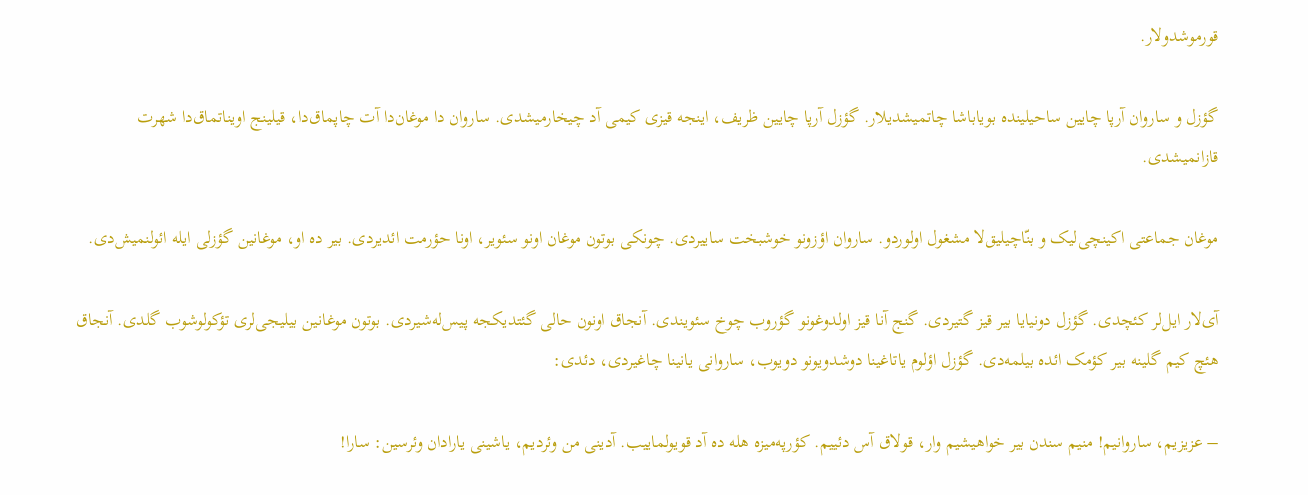قورموشدولار.

گؤزل و ساروان آرپا چایین ساحیلینده بویاباشا چاتمیشدیلار. گؤزل آرپا چایین ظریف، اینجه قیزی کیمی آد چیخارمیشدی. ساروان دا موغان‌دا آت چاپماق‌دا، قیلینج اویناتماق‌دا شهرت قازانمیشدی.

موغان جماعتی اکینچی‌لیک و بنّاچیلیق‌لا مشغول اولوردو. ساروان اؤزونو خوشبخت ساییردی. چونکی بوتون موغان اونو سئویر، ‌اونا حؤرمت ائدیردی. بیر ده او، موغانین گؤزلی ایله ائولنمیش‌دی.

آی‌لار ایل‌لر کئچدی. گؤزل دونیایا بیر قیز گتیردی. گنج آنا قیز اولدوغونو گؤروب چوخ سئویندی. آنجاق اونون حالی گئتدیکجه پیس‌له‌شیردی. بوتون موغانین بیلیجی‌لری تؤکولوشوب گلدی. آنجاق هئچ کیم گلینه بیر کؤمک ائده بیلمه‌دی. گؤزل اؤلوم یاتاغینا دوشدویونو دویوب، ساروانی یانینا چاغیردی، دئدی:

– عزیزیم، ساروانیم! منیم سندن بیر خواهیشیم وار، قولاق آس دئییم. کؤرپه‌میزه هله ده آد قویولماییب. آدینی من وئردیم، یاشینی یارادان وئرسین: سارا!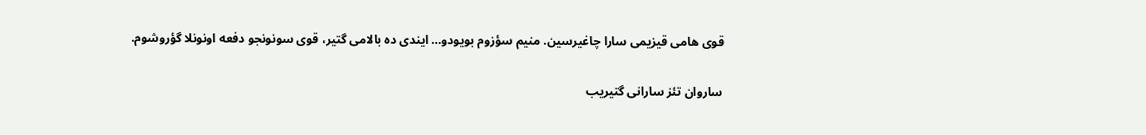قوی هامی قیزیمی سارا چاغیرسین. منیم سؤزوم بویودو… ایندی ده بالامی گتیر، قوی سونونجو دفعه اونونلا گؤروشوم.

ساروان تئز سارانی گتیریب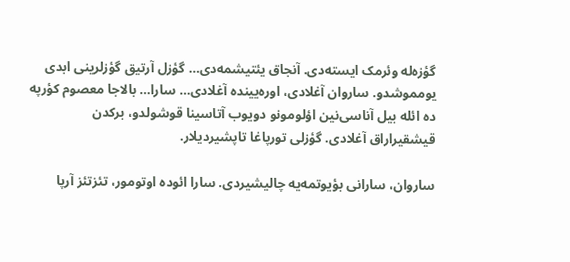گؤزه‌له وئرمک ایسته‌دی. آنجاق یئتیشمه‌دی… گؤزل آرتیق گؤزلرینی ابدی یومموشدو. ساروان آغلادی، اوره‌یینده آغلادی… سارا… بالاجا معصوم کؤرپه ده ائله بیل آناسی‌نین اؤلومونو دویوب آتاسینا قوشولدو، برکدن قیشقیراراق آغلادی. گؤزلی تورپاغا تاپشیردیلار.

ساروان، سارانی بؤیوتمه‌یه چالیشیردی. سارا ائوده اوتومور، تئزتئز آرپا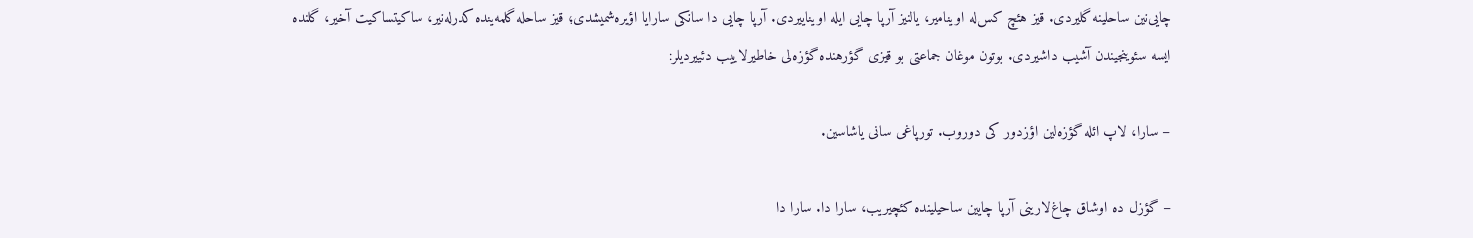چایی‌نین ساحلینه گلیردی. قیز هئچ کس‌له اوینامیر، یالنیز آرپا چایی ایله اویناییردی. آرپا چایی دا سانکی سارایا اؤیره‌شمیشدی؛ قیز ساحله گلمه‌ینده کدرله‌نیر، ساکیتساکیت آخیر، گلنده ایسه سئوینجیندن آشیب داشیردی. بوتون موغان جماعتی بو قیزی گؤرهنده گؤزه‌لی خاطیرلاییب دئییردیلر:

– سارا، لاپ ائله گؤزه‌لین اؤزدور کی دوروب. تورپاغی سانی یاشاسین.

– گؤزل ده اوشاق چاغ‌لارینی آرپا چایین ساحیلینده کئچیریب، سارا دا. سارا دا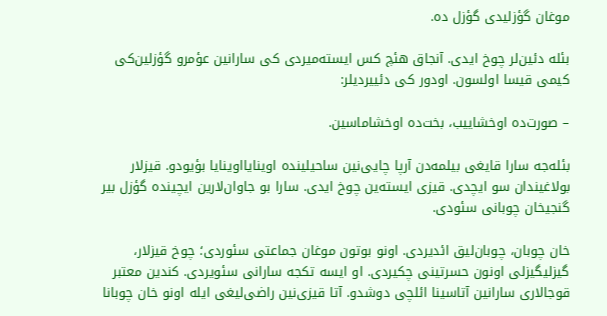موغان گؤزلیدی گؤزل ده.

بئله دئین‌لر چوخ ایدی. آنجاق هئچ کس ایسته‌میردی کی سارانین عؤمرو گؤزلین‌کی کیمی قیسا اولسون. اودور کی دئییردیلر:

– صورت‌ده اوخشاییب، بخت‌ده اوخشاماسین.

بئله‌جه سارا قایغی بیلمه‌دن آرپا چایی‌نین ساحیلینده اوینایااوینایا بؤیودو. قیزلار بولاغیندان سو ایچدی. قیزی ایسته‌ین چوخ ایدی. سارا بو جاوان‌لارین ایچینده گؤزل بیر گنجیخان چوبانی سئودی.

خان چوبان،‌ چوبان‌لیق ائدیردی. اونو بوتون موغان جماعتی سئوردی؛ چوخ قیزلار، گیزلیگیزلی اونون حسرتینی چکیردی. او ایسه تکجه سارانی سئویردی. کندین معتبر قوجالاری سارانین آتاسینا ائلچی دوشدو. آتا قیزی‌نین راضی‌لیغی ایله اونو خان چوبانا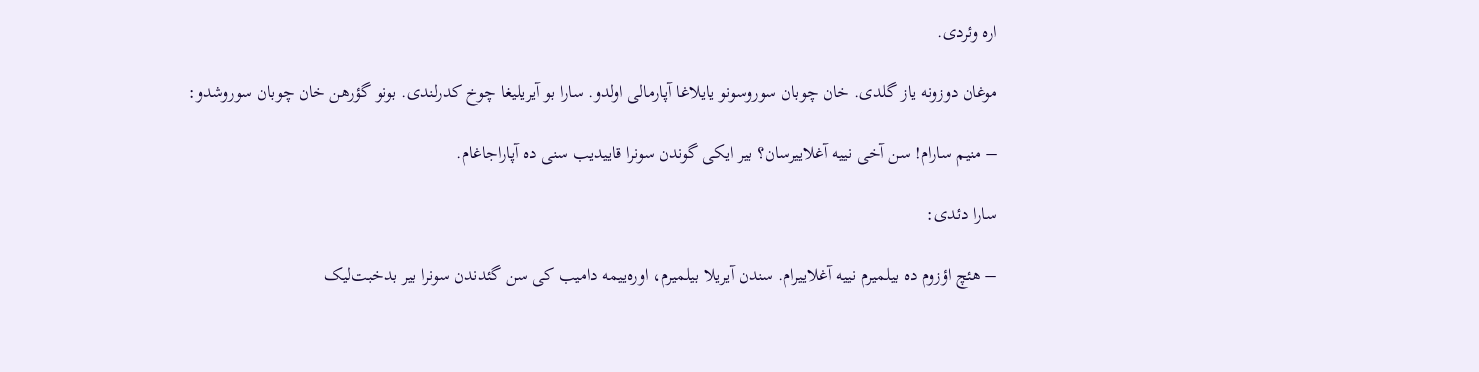اره وئردی.

موغان دوزونه یاز گلدی. خان چوبان سوروسونو یایلاغا آپارمالی اولدو. سارا بو آیریلیغا چوخ کدرلندی. بونو گؤرهن خان چوبان سوروشدو:

– منیم سارام! سن آخی نییه آغلاییرسان؟ بیر ایکی گوندن سونرا قاییدیب سنی ده آپاراجاغام.

سارا دئدی:

– هئچ اؤزوم ده بیلمیرم نییه آغلاییرام. سندن آیریلا بیلمیرم، اوره‌ییمه دامیب کی سن گئدندن سونرا بیر بدخبت‌لیک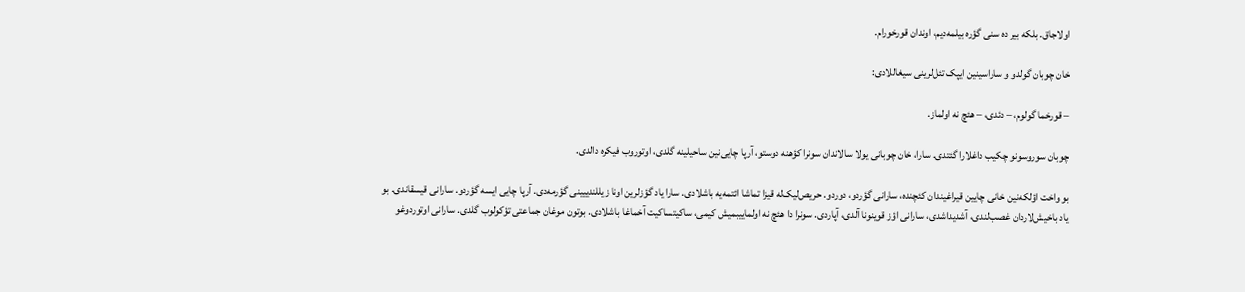اولاجاق. بلکه بیر ده سنی گؤره بیلمه‌دیم، اوندان قورخورام.

خان چوبان گولدو و ساراسینین ایپک تئل‌لرینی سیغاللادی:

– قورخما گولوم، – دئدی، – هئچ نه اولماز.

چوبان سوروسونو چکیب داغلارا گئتدی. سارا، خان چوبانی یولا سالاندان سونرا کؤهنه دوستو، آرپا چایی‌نین ساحیلینه گلدی، اوتوروب فیکره دالدی.

بو واخت اؤلکه‌نین خانی چایین قیراغیندان کئچنده، سارانی گؤردو، دوردو. حریص‌لیک‌له قیزا تماشا ائتمه‌یه باشلادی. سارا یاد گؤزلرین اونا زیللندییینی گؤرمه‌دی. آرپا چایی ایسه گؤردو. سارانی قیسقاندی. بو یاد باخیش‌لاردان غصب‌لندی، آشدیداشدی، ‌سارانی اؤز قوینونا آلدی، آپاردی. سونرا دا هئچ نه اولماییبمیش کیمی، ساکیتساکیت آخماغا باشلادی. بوتون موغان جماعتی تؤکولوب گلدی. سارانی اوتوردوغو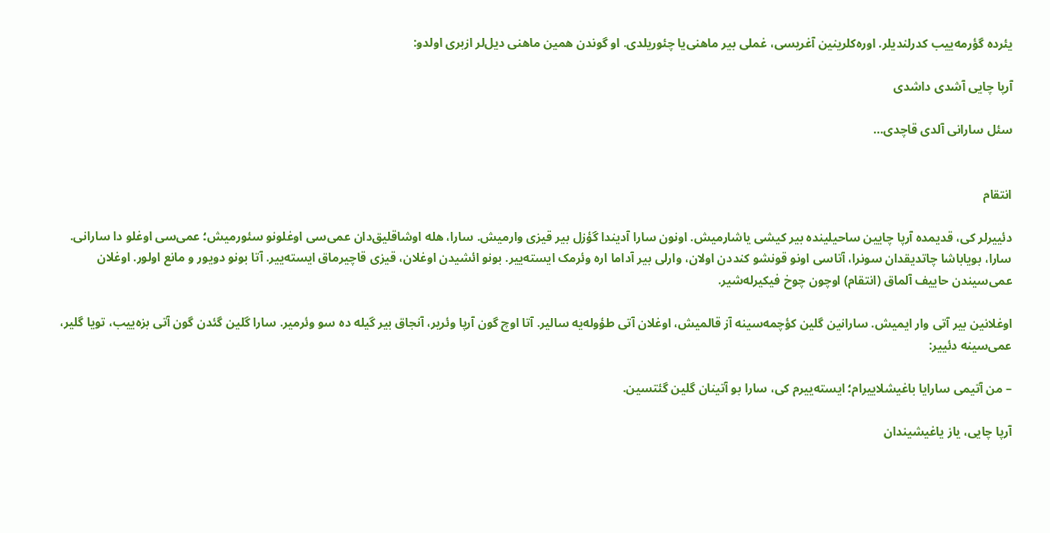یئرده گؤرمه‌ییب کدرلندیلر. اوره‌کلرینین آغریسی، غملی بیر ماهنی‌یا چئوریلدی. او گوندن همین ماهنی دیل‌لر ازبری اولدو:

آرپا چایی آشدی داشدی

سئل سارانی آلدی قاچدی…


انتقام

دئییرلر کی، قدیمده آرپا چایین ساحیلینده بیر کیشی یاشارمیش. اونون سارا آدیندا گؤزل بیر قیزی وارمیش. سارا، هله اوشاقلیق‌دان عمی‌سی اوغلونو سئورمیش؛ عمی‌سی اوغلو دا سارانی. سارا، بویاباشا چاتدیقدان سونرا، آتاسی اونو قونشو کنددن اولان، وارلی بیر آداما اره وئرمک ایسته‌ییر. بونو ائشیدن اوغلان، قیزی قاچیرماق ایسته‌ییر. آتا بونو دویور و مانع اولور. اوغلان عمی‌سیندن حاییف آلماق (انتقام) اوچون چوخ فیکیرله‌شیر.

اوغلانین بیر آتی وار ایمیش. سارانین گلین کؤچمه‌سینه آز قالمیش، اوغلان آتی طؤوله‌یه سالیر. آتا اوچ گون آرپا وئریر، آنجاق بیر گیله ده سو وئرمیر. سارا گلین گئدن گون آتی بزه‌ییب، تویا گلیر، عمی‌سینه دئییر:

– من آتیمی سارایا باغیشلاییرام؛ ایسته‌ییرم کی، سارا بو آتینان گلین گئتسین.

آرپا چایی، یاز یاغیشیندان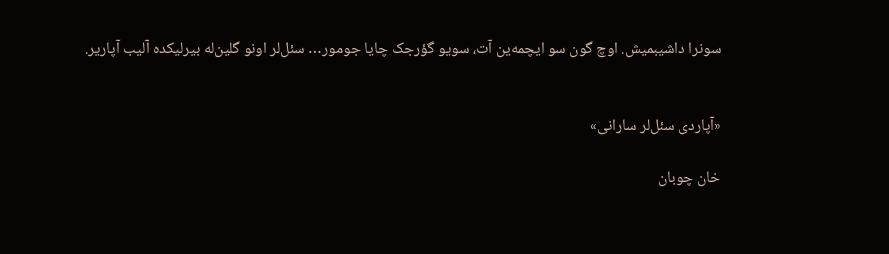سونرا داشیبمیش. اوچ گون سو ایچمه‌ین آت،‌ سویو گؤرجک چایا جومور… سئل‌لر اونو گلین‌له بیرلیکده آلیب آپاریر.


«آپاردی سئل‌لر سارانی»

خان چوبان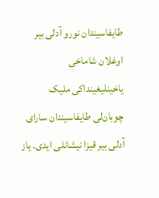طایفاسیندان نورو آدلی بیر اوغلان شاماخی یاخینلیغینداکی ملیک چوبان‌لی طایفاسیندان سارای آدلی بیر قیزا نیشانلی ایدی. یاز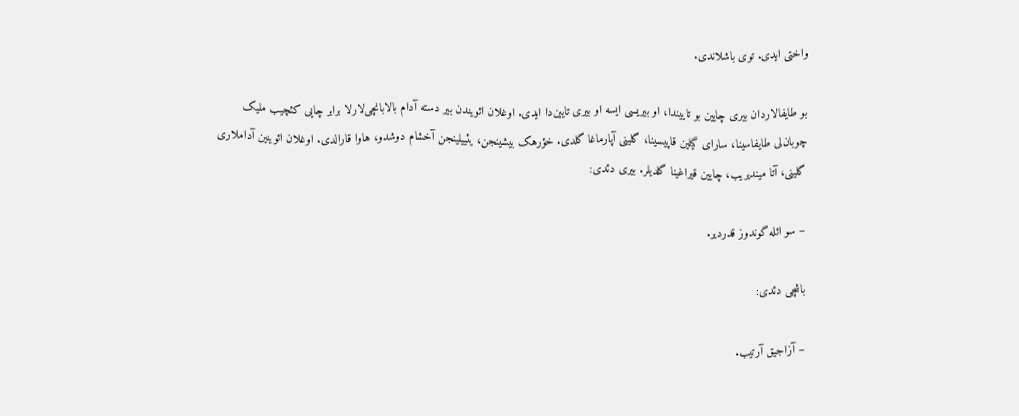واختی ایدی. توی باشلاندی.

بو طایفالاردان بیری چایین بو تاییندا، او بیریسی ایسه او بیری تایین‌دا ایدی. اوغلان ائویندن بیر دسته آدام بالابانچی‌لارلا برابر چایی کئچیب ملیک چوبان‌لی طایفاسینا، سارای گیلین قاپیسینا، گلینی آپارماغا گلدی. خؤرهک بیشینجن، یئییلینجن آخشام دوشدو، هاوا قارالدی. اوغلان ائوینین آداملاری گلینی، آتا میندیریب، چایین قیراغینا گلدیلر. بیری دئدی:

– سو ائله گوندوز قدردیر.

باشچی دئدی:

– آزاجیق آرتیب.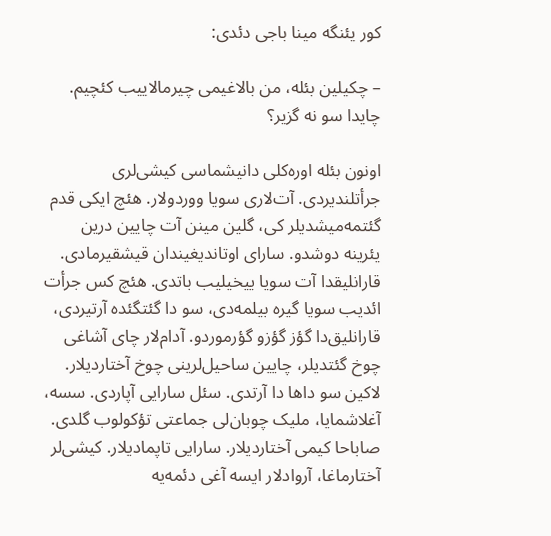کور یئنگه مینا باجی دئدی:

– چکیلین بئله، من بالاغیمی چیرمالاییب کئچیم. چایدا سو نه گزیر؟

اونون بئله اوره‌کلی دانیشماسی کیشی‌لری جرأتلندیردی. آت‌لاری سویا ووردولار. هئچ ایکی قدم گئتمه‌میشدیلر کی، گلین مینن آت چایین درین یئرینه دوشدو. سارای اوتاندیغیندان قیشقیرمادی. قارانلیقدا آت سویا ییخیلیب باتدی. هئچ کس جرأت ائدیب سویا گیره بیلمه‌دی، سو دا گئتگئده آرتیردی، قارانلیق‌دا گؤز گؤزو گؤرموردو. آدام‌لار چای آشاغی چوخ گئتدیلر، چایین ساحیل‌لرینی چوخ آختاردیلار. لاکین سو داها دا آرتدی. سئل سارایی آپاردی. سسه، آغلاشمایا، ملیک چوبان‌لی جماعتی تؤکولوب گلدی. صاباحا کیمی آختاردیلار. سارایی تاپمادیلار. کیشی‌لر آختارماغا، آروادلار ایسه آغی دئمه‌یه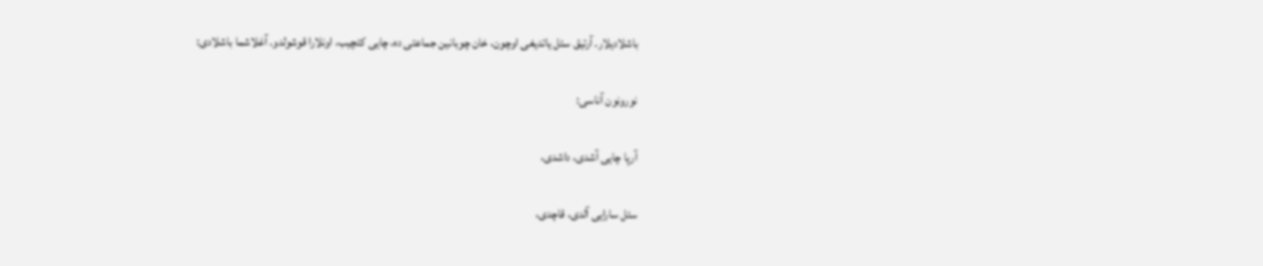باشلادیلار. آرتیق سئل یاتدیغی اوچون، خان چوبانین جماعتی ده، چایی کئچیب، اونلارا قوشولدو. آغلاشما باشلادی:

نورونون آناسی:

آرپا چایی آشدی، داشدی،

سئل سارایی آلدی، قاچدی،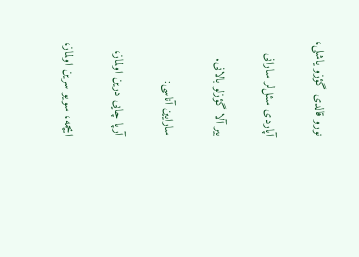نورو قالدی گؤزو یاشلی،

آپاردی سئل‌لر سارانی

بیر آلا گؤزلو بالانی.

سارایین آناسی:

آرپا چایی درین اولماز،

ایچمه، سویو سرین اولماز،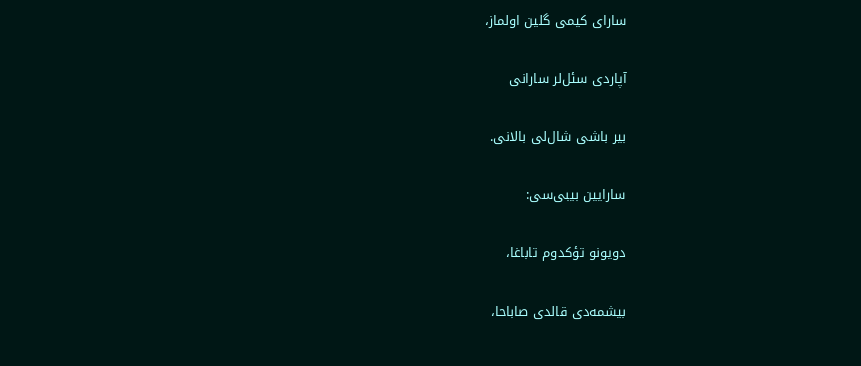سارای کیمی گلین اولماز،

آپاردی سئل‌لر سارانی

بیر باشی شال‌لی بالانی.

سارایین بیبی‌سی:

دویونو تؤکدوم تاباغا،

بیشمه‌دی قالدی صاباحا،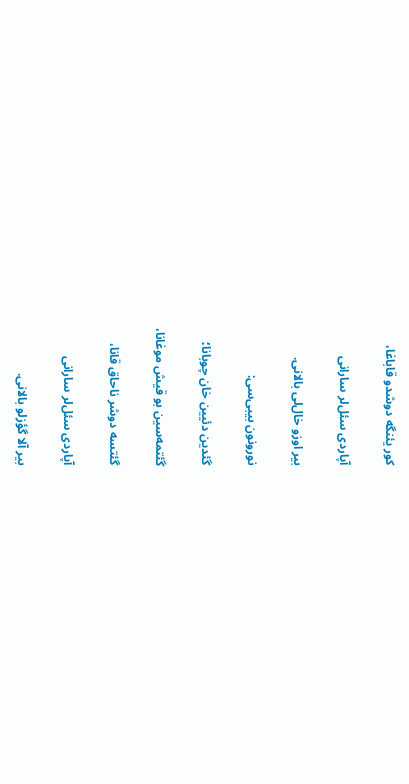کور یئنگه دوشدو قاباغا،

آپاردی سئل‌لر سارانی

بیر اوزو خال‌لی بالانی.

نورونون بیبی‌سی:

گئدین دئیین خان چوبانا؛

گئتمه‌سین بو قیش موغانا،

گئتسه دوشر ناحاق قانا،

آپاردی سئل‌لر سارانی

بیر آلا گؤزلو بالانی.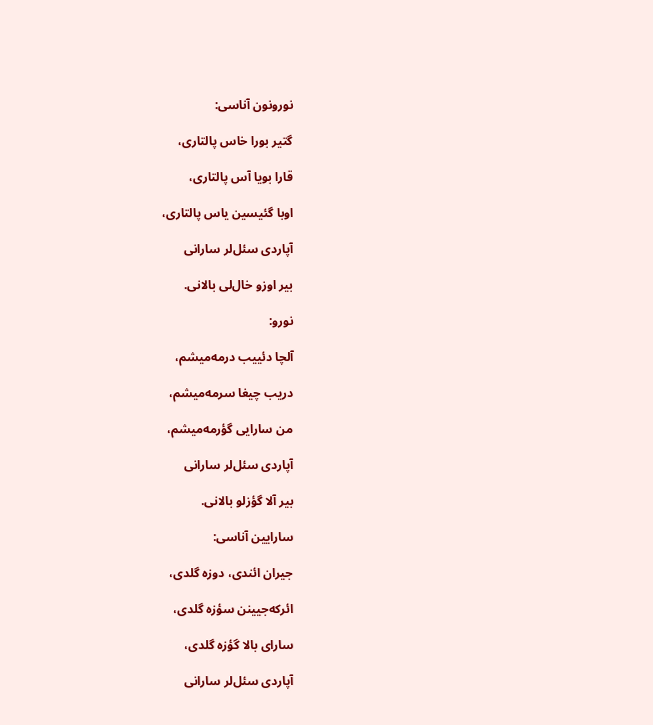نورونون آناسی:

گتیر بورا خاس پالتاری،

قارا بویا آس پالتاری،

اوبا گئیسین یاس پالتاری،

آپاردی سئل‌لر سارانی

بیر اوزو خال‌لی بالانی.

نورو:

آلچا دئییب درمه‌میشم،

دریب چیغا سرمه‌میشم،

من سارایی گؤرمه‌میشم،

آپاردی سئل‌لر سارانی

بیر آلا گؤزلو بالانی.

سارایین آناسی:

جیران ائندی، دوزه گلدی،

ائركه‌جيینن سؤزه گلدی،

سارای بالا گؤزه گلدی،

آپاردی سئل‌لر سارانی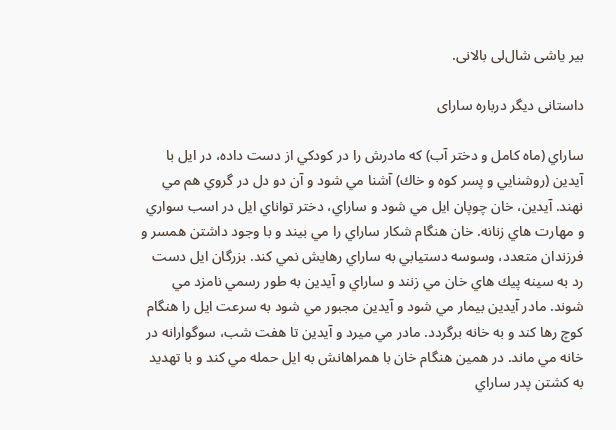بیر یاشی شال‌لی بالانی.

داستانی دیگر درباره سارای

ساراي (ماه كامل و دختر آب) كه مادرش را در كودكي از دست داده، در ايل با آيدين (روشنايي و پسر كوه و خاك) آشنا مي شود و آن دو دل در گروي هم مي نهند. آيدين، خان چوپان ايل مي شود و ساراي، دختر تواناي ايل در اسب سواري و مهارت هاي زنانه. خان هنگام شكار ساراي را مي بيند و با وجود داشتن همسر و فرزندان متعدد، وسوسه دستيابي به ساراي رهايش نمي كند. بزرگان ايل دست رد به سينه پيك هاي خان مي زنند و ساراي و آيدين به طور رسمي نامزد مي شوند. مادر آيدين بيمار مي شود و آيدين مجبور مي شود به سرعت ايل را هنگام كوچ رها كند و به خانه برگردد. مادر مي ميرد و آيدين تا هفت شب، سوگوارانه در خانه مي ماند. در همين هنگام خان با همراهانش به ايل حمله مي كند و با تهديد به كشتن پدر ساراي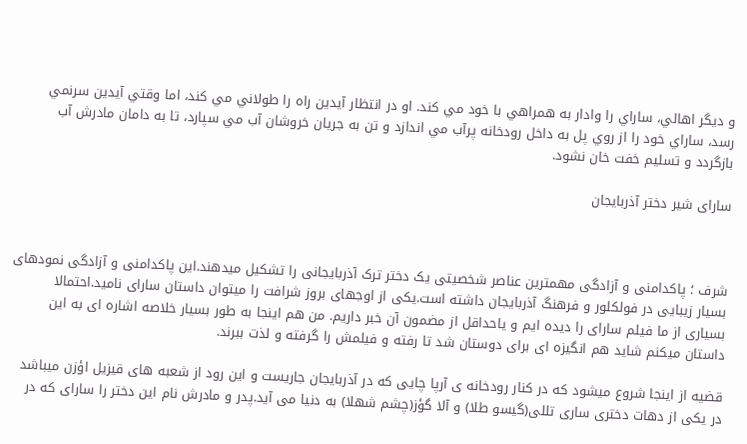و ديگر اهالي، ساراي را وادار به همراهي با خود مي كند. او در انتظار آيدين راه را طولاني مي كند، اما وقتي آيدين سرنمي رسد، ساراي خود را از روي پل به داخل رودخانه پرآب مي اندازد و تن به جريان خروشان آب مي سپارد، تا به دامان مادرش آب بازگردد و تسليم خفت خان نشود.

سارای شیر دختر آذربایجان



شرف ؛ پاکدامنی و آزادگی مهمترین عناصر شخصیتی یک دختر ترک آذربایجانی را تشکیل میدهند.این پاکدامنی و آزادگی نمودهای بسیار زیبایی در فولکلور و فرهنگ آذربایجان داشته است.یکی از اوجهای بروز شرافت را میتوان داستان سارای نامید.احتمالا بسیاری از ما فیلم سارای را دیده ایم و یاحداقل از مضمون آن خبر داریم. من هم اینجا به طور بسیار خلاصه اشاره ای به این داستان میکنم شاید هم انگیزه ای برای دوستان شد تا رفته و فیلمش را گرفته و لذت ببرند.

قضیه از اینجا شروع میشود که در کنار رودخانه ی آرپا چایی که در آذربایجان جاریست و این رود از شعبه های قیزیل اؤزن میباشد در یکی از دهات دختری ساری تللی(گیسو طلا) و آلا گؤز(چشم شهلا) به دنیا می آید.پدر و مادرش نام این دختر را سارای که در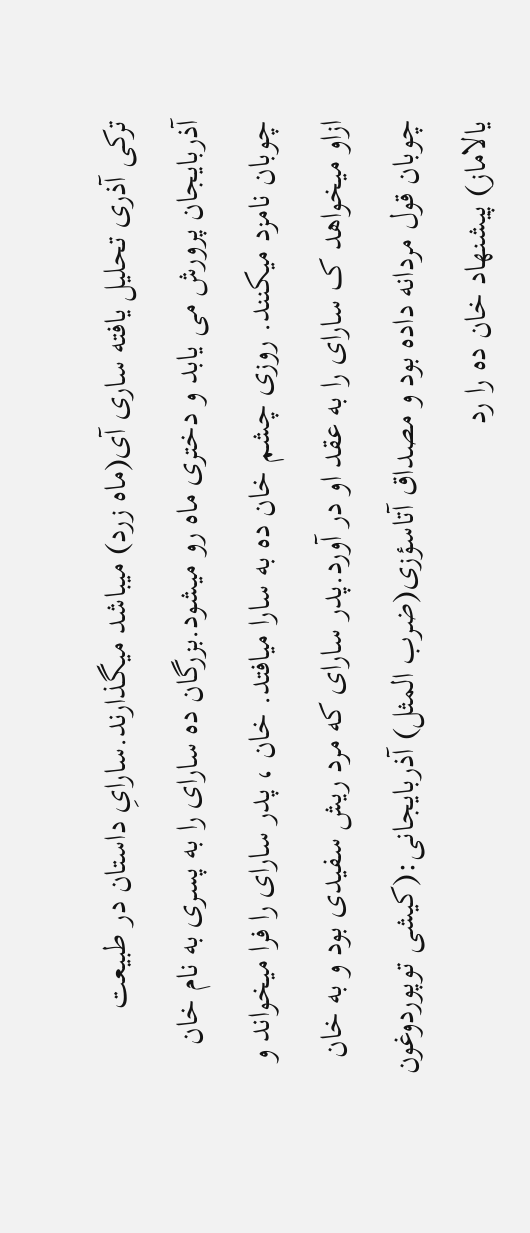ترکی آذری تحلیل یافته ساری آی(ماه زرد) میباشد میگذارند.سارایِ داستان در طبیعت آذربایجان پرورش می یابد و دختری ماه رو میشود.بزرگان ده سارای را به پسری به نام خان چوبان نامزد میکنند. روزی چشم خان ده به سارا میافتد. خان ، پدر سارای را فرا میخواند و ازاو میخواهد ک سارای را به عقد او در آورد.پدر سارای که مرد ریش سفیدی بود و به خان چوبان قول مردانه داده بود و مصداق آتاسؤزی(ضرب المثل) آذربایجانی:(کیشی توپوردوغون یالاماز) پیشنهاد خان ده را رد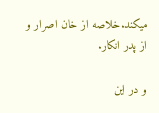میکند.خلاصه از خان اصرار و از پدر انکار.

و در این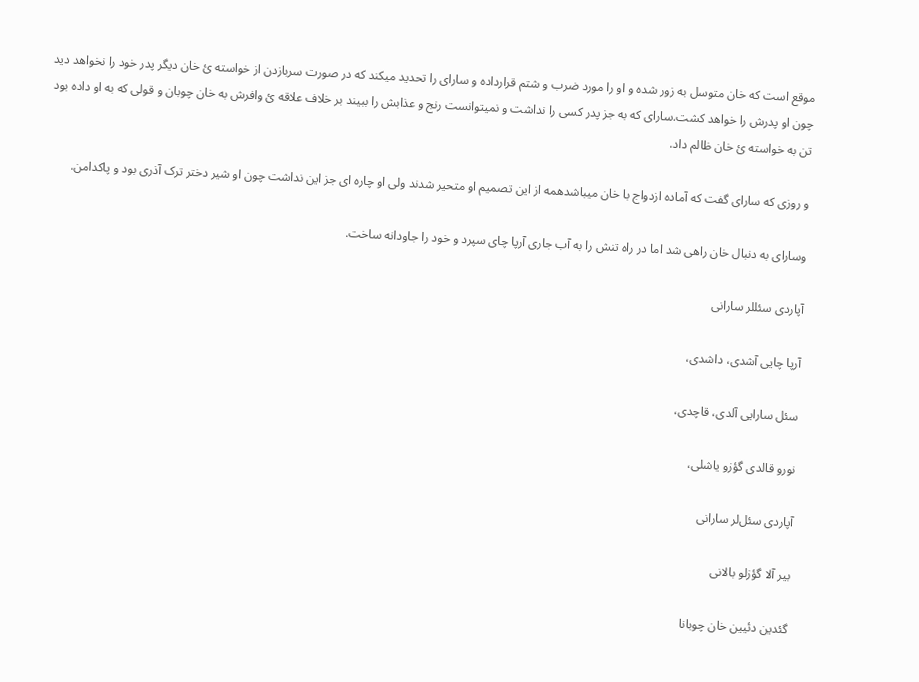موقع است که خان متوسل به زور شده و او را مورد ضرب و شتم قرارداده و سارای را تحدید میکند که در صورت سربازدن از خواسته ئ خان دیگر پدر خود را نخواهد دید چون او پدرش را خواهد کشت.سارای که به جز پدر کسی را نداشت و نمیتوانست رنج و عذابش را ببیند بر خلاف علاقه ئ وافرش به خان چوبان و قولی که به او داده بود تن به خواسته ئ خان ظالم داد.

و روزی که سارای گفت که آماده ازدواج با خان میباشدهمه از این تصمیم او متحیر شدند ولی او چاره ای جز این نداشت چون او شیر دختر ترک آذری بود و پاکدامن.

وسارای به دنبال خان راهی شد اما در راه تنش را به آب جاری آرپا چای سپرد و خود را جاودانه ساخت.

آپاردی سئللر سارانی

آرپا چایی آشدی، داشدی،

سئل سارایی آلدی، قاچدی،

نورو قالدی گؤزو یاشلی،

آپاردی سئل‌لر سارانی

بیر آلا گؤزلو بالانی

گئدین دئیین خان چوبانا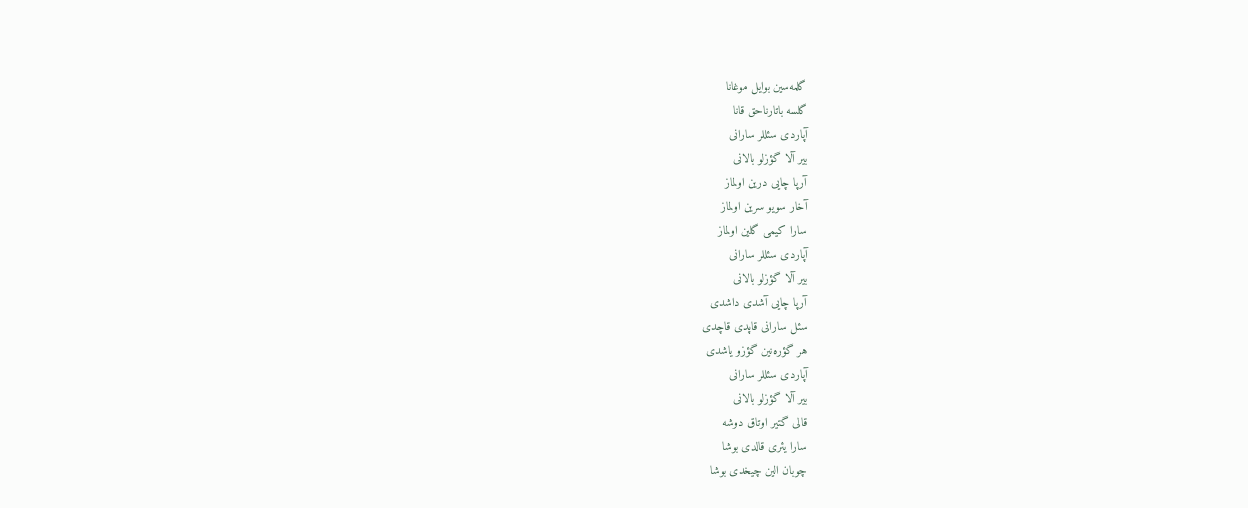گلمه‌سین بوایل موغانا
گلسه باتارناحق قانا
آپاردی سئللر سارانی
بیر آلا گؤزلو بالانی
آرپا چایی درین اولماز
آخار سویو سرین اولماز
سارا کیمی گلین اولماز
آپاردی سئللر سارانی
بیر آلا گؤزلو بالانی
آرپا چایی آشدی داشدی
سئل سارانی قاپدی قاچدی
هر گؤره‌نین گؤزو یاشدی
آپاردی سئللر سارانی
بیر آلا گؤزلو بالانی
قالی گتیر اوتاق دوشه
سارا یئری قالدی بوشا
چوبان الین چیخدی بوشا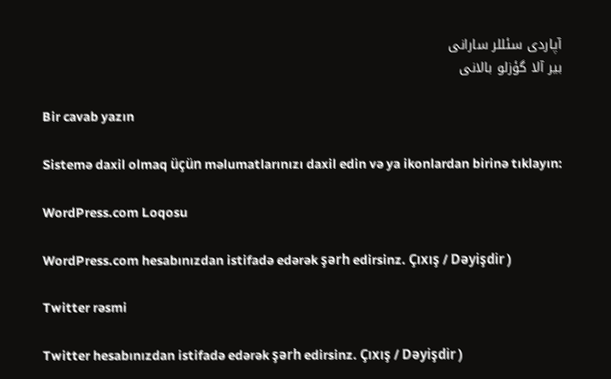آپاردی سئللر سارانی
بیر آلا گؤزلو بالانی

Bir cavab yazın

Sistemə daxil olmaq üçün məlumatlarınızı daxil edin və ya ikonlardan birinə tıklayın:

WordPress.com Loqosu

WordPress.com hesabınızdan istifadə edərək şərh edirsinz. Çıxış / Dəyişdir )

Twitter rəsmi

Twitter hesabınızdan istifadə edərək şərh edirsinz. Çıxış / Dəyişdir )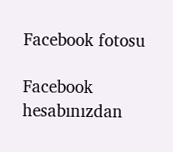Facebook fotosu

Facebook hesabınızdan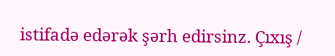istifadə edərək şərh edirsinz. Çıxış /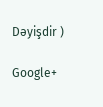Dəyişdir )

Google+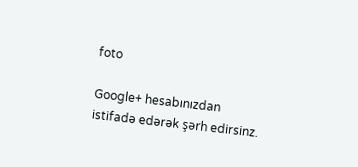foto

Google+ hesabınızdan istifadə edərək şərh edirsinz.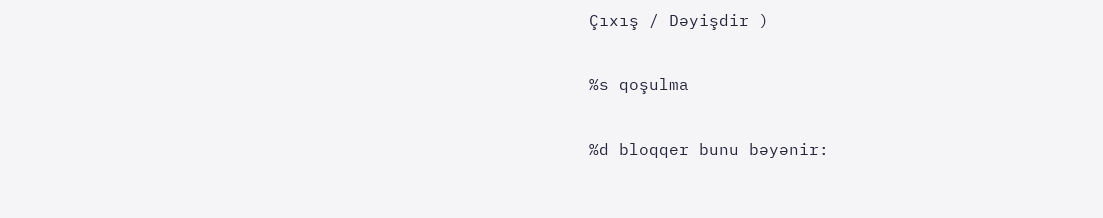Çıxış / Dəyişdir )

%s qoşulma

%d bloqqer bunu bəyənir: